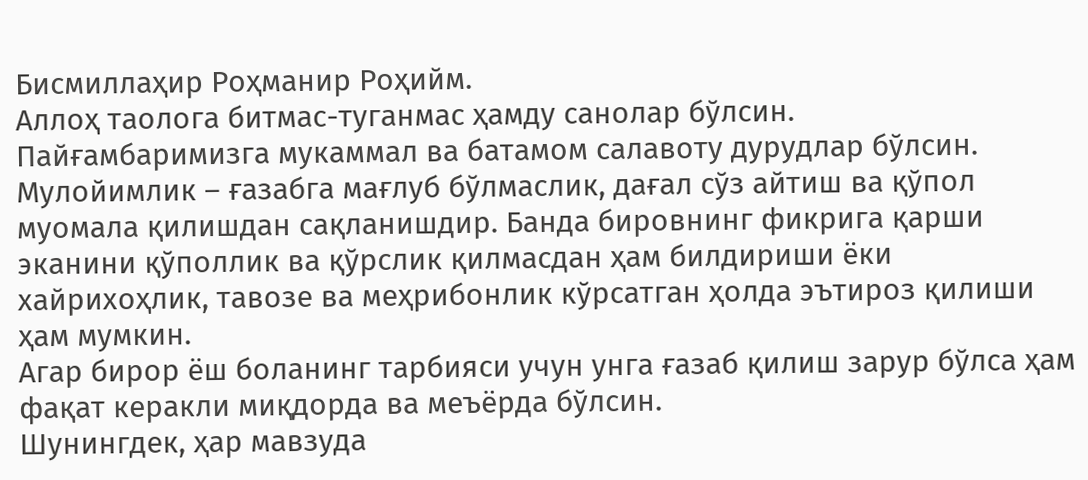Бисмиллаҳир Роҳманир Роҳийм.
Аллоҳ таолога битмас-туганмас ҳамду санолар бўлсин.
Пайғамбаримизга мукаммал ва батамом салавоту дурудлар бўлсин.
Мулойимлик – ғазабга мағлуб бўлмаслик, дағал сўз айтиш ва қўпол муомала қилишдан сақланишдир. Банда бировнинг фикрига қарши эканини қўполлик ва қўрслик қилмасдан ҳам билдириши ёки хайрихоҳлик, тавозе ва меҳрибонлик кўрсатган ҳолда эътироз қилиши ҳам мумкин.
Агар бирор ёш боланинг тарбияси учун унга ғазаб қилиш зарур бўлса ҳам фақат керакли миқдорда ва меъёрда бўлсин.
Шунингдек, ҳар мавзуда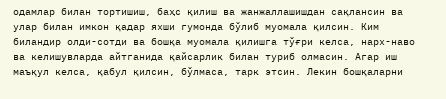одамлар билан тортишиш, баҳс қилиш ва жанжаллашишдан сақлансин ва улар билан имкон қадар яхши гумонда бўлиб муомала қилсин. Ким биландир олди-сотди ва бошқа муомала қилишга тўғри келса, нарх-наво ва келишувларда айтганида қайсарлик билан туриб олмасин. Агар иш маъқул келса, қабул қилсин, бўлмаса, тарк этсин. Лекин бошқаларни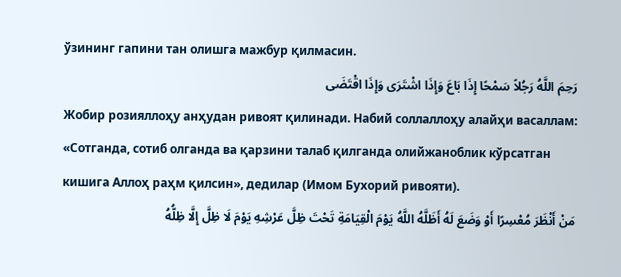ўзининг гапини тан олишга мажбур қилмасин.
رَحِمَ اللَّهُ رَجُلاً سَمْحًا إِذَا بَاعَ وَإِذَا اشْتَرَى وَإِذَا اقْتَضَى
Жобир розияллоҳу анҳудан ривоят қилинади. Набий соллаллоҳу алайҳи васаллам: «Сотганда, сотиб олганда ва қарзини талаб қилганда олийжаноблик кўрсатган кишига Аллоҳ раҳм қилсин», дедилар (Имом Бухорий ривояти).
مَنْ أَنْظَرَ مُعْسِرًا أَوْ وَضَعَ لَهُ أَظَلَّهُ اللَّهُ يَوْمَ الْقِيَامَةِ تَحْتَ ظِلَّ عَرْشِهِ يَوْمَ لَا ظِلَّ إِلَّا ظِلُّهُ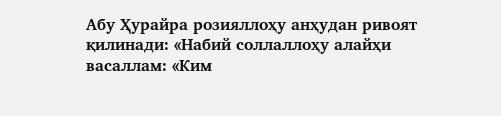Абу Ҳурайра розияллоҳу анҳудан ривоят қилинади: «Набий соллаллоҳу алайҳи васаллам: «Ким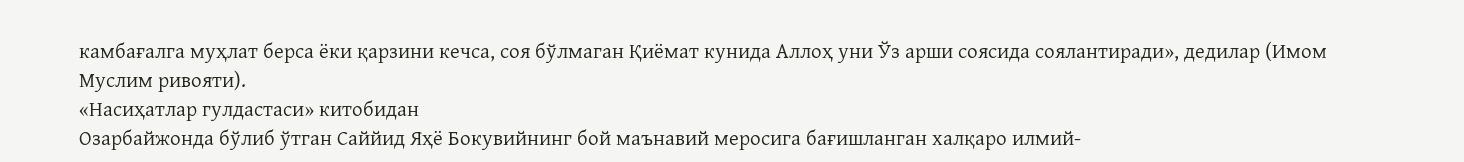камбағалга муҳлат берса ёки қарзини кечса, соя бўлмаган Қиёмат кунида Аллоҳ уни Ўз арши соясида соялантиради», дедилар (Имом Муслим ривояти).
«Насиҳатлар гулдастаси» китобидан
Озарбайжонда бўлиб ўтган Саййид Яҳё Бокувийнинг бой маънавий меросига бағишланган халқаро илмий-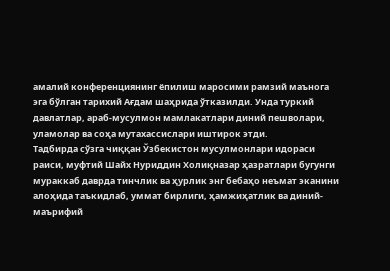амалий конференциянинг ёпилиш маросими рамзий маънога эга бўлган тарихий Ағдам шаҳрида ўтказилди. Унда туркий давлатлар, араб-мусулмон мамлакатлари диний пешволари, уламолар ва соҳа мутахассислари иштирок этди.
Тадбирда сўзга чиққан Ўзбекистон мусулмонлари идораси раиси, муфтий Шайх Нуриддин Холиқназар ҳазратлари бугунги мураккаб даврда тинчлик ва ҳурлик энг бебаҳо неъмат эканини алоҳида таъкидлаб, уммат бирлиги, ҳамжиҳатлик ва диний-маърифий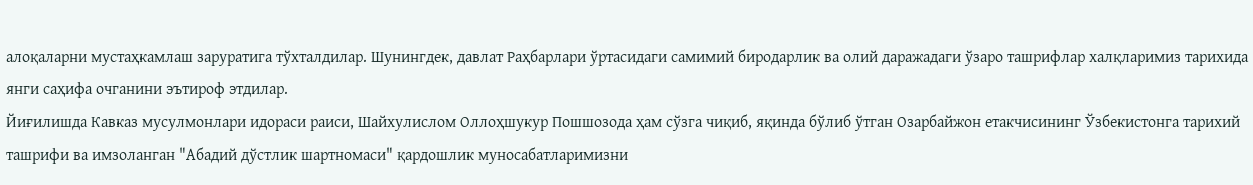алоқаларни мустаҳкамлаш заруратига тўхталдилар. Шунингдек, давлат Раҳбарлари ўртасидаги самимий биродарлик ва олий даражадаги ўзаро ташрифлар халқларимиз тарихида янги саҳифа очганини эътироф этдилар.
Йиғилишда Кавказ мусулмонлари идораси раиси, Шайхулислом Оллоҳшукур Пошшозода ҳам сўзга чиқиб, яқинда бўлиб ўтган Озарбайжон етакчисининг Ўзбекистонга тарихий ташрифи ва имзоланган "Абадий дўстлик шартномаси" қардошлик муносабатларимизни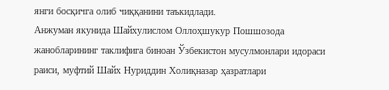янги босқичга олиб чиққанини таъкидлади.
Анжуман якунида Шайхулислом Оллоҳшукур Пошшозода жанобларининг таклифига биноан Ўзбекистон мусулмонлари идораси раиси, муфтий Шайх Нуриддин Холиқназар ҳазратлари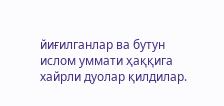йиғилганлар ва бутун ислом уммати ҳаққига хайрли дуолар қилдилар.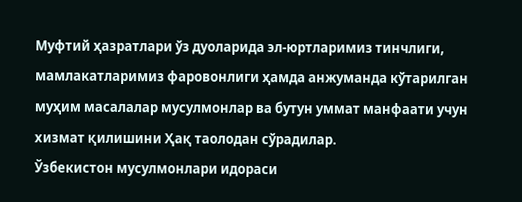Муфтий ҳазратлари ўз дуоларида эл-юртларимиз тинчлиги, мамлакатларимиз фаровонлиги ҳамда анжуманда кўтарилган муҳим масалалар мусулмонлар ва бутун уммат манфаати учун хизмат қилишини Ҳақ таолодан сўрадилар.
Ўзбекистон мусулмонлари идораси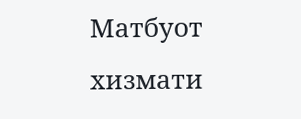Матбуот хизмати